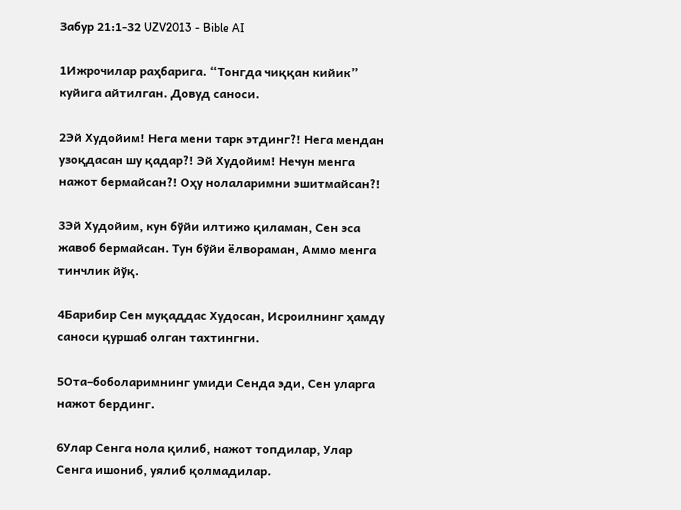Забур 21:1-32 UZV2013 - Bible AI

1Ижрочилар раҳбарига. “Тонгда чиққан кийик” куйига айтилган. Довуд саноси.

2Эй Худойим! Нега мени тарк этдинг?! Нега мендан узоқдасан шу қадар?! Эй Худойим! Нечун менга нажот бермайсан?! Оҳу нолаларимни эшитмайсан?!

3Эй Худойим, кун бўйи илтижо қиламан, Сен эса жавоб бермайсан. Тун бўйи ёлвораман, Аммо менга тинчлик йўқ.

4Барибир Сен муқаддас Худосан, Исроилнинг ҳамду саноси қуршаб олган тахтингни.

5Ота–боболаримнинг умиди Сенда эди, Сен уларга нажот бердинг.

6Улар Сенга нола қилиб, нажот топдилар, Улар Сенга ишониб, уялиб қолмадилар.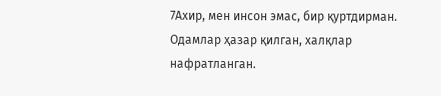7Ахир, мен инсон эмас, бир қуртдирман. Одамлар ҳазар қилган, халқлар нафратланган.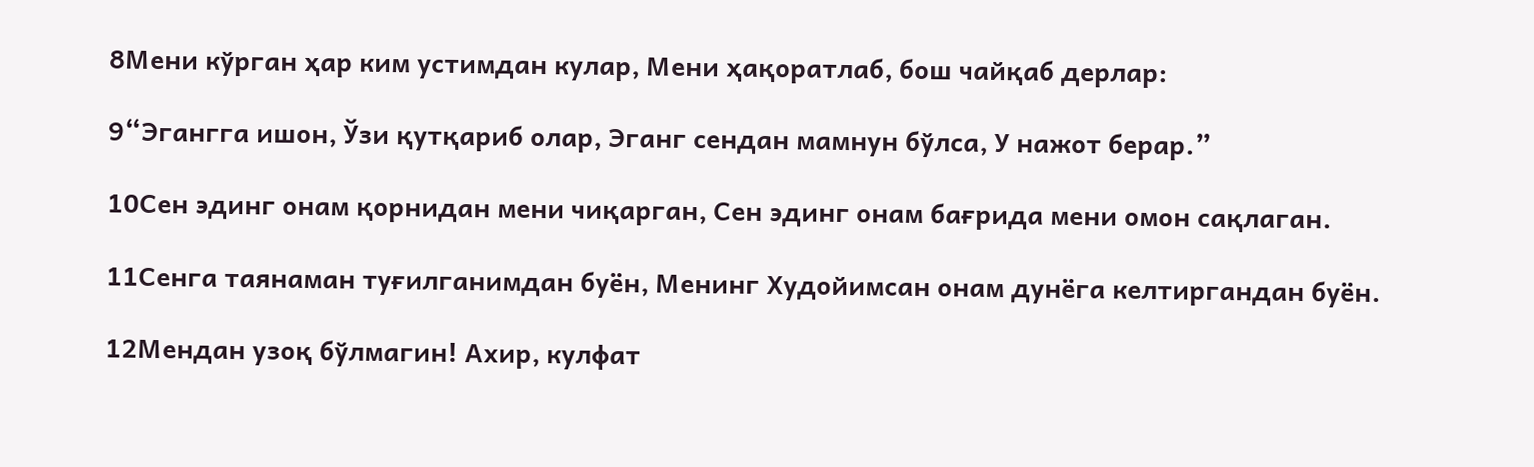8Мени кўрган ҳар ким устимдан кулар, Мени ҳақоратлаб, бош чайқаб дерлар:

9“Эгангга ишон, Ўзи қутқариб олар, Эганг сендан мамнун бўлса, У нажот берар.”

10Сен эдинг онам қорнидан мени чиқарган, Сен эдинг онам бағрида мени омон сақлаган.

11Сенга таянаман туғилганимдан буён, Менинг Худойимсан онам дунёга келтиргандан буён.

12Мендан узоқ бўлмагин! Ахир, кулфат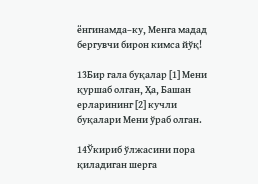ёнгинамда–ку, Менга мадад бергувчи бирон кимса йўқ!

13Бир гала буқалар [1] Мени қуршаб олган, Ҳа, Башан ерларининг [2] кучли буқалари Мени ўраб олган.

14Ўкириб ўлжасини пора қиладиган шерга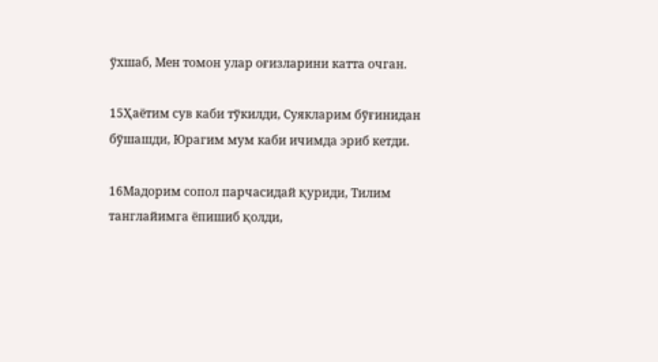ўхшаб, Мен томон улар оғизларини катта очган.

15Ҳаётим сув каби тўкилди, Суякларим бўғинидан бўшашди, Юрагим мум каби ичимда эриб кетди.

16Мадорим сопол парчасидай қуриди, Тилим танглайимга ёпишиб қолди,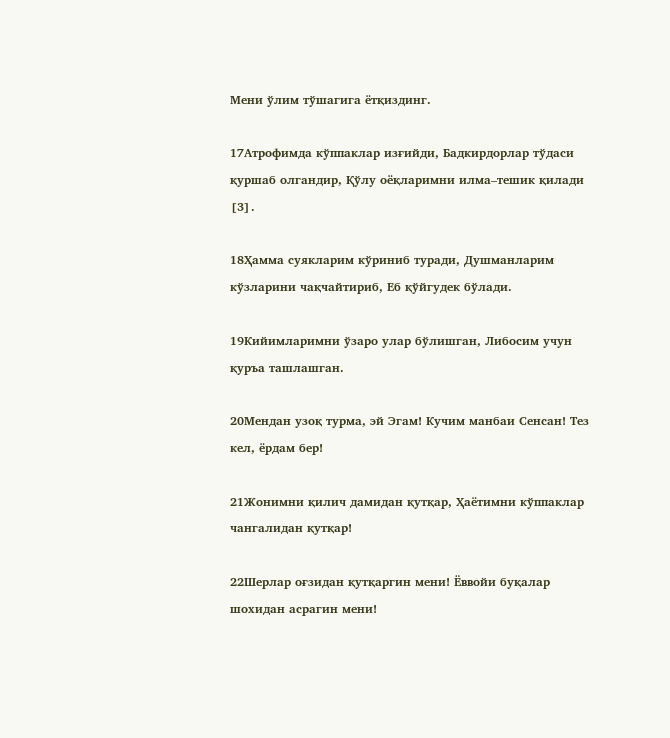Мени ўлим тўшагига ётқиздинг.

17Атрофимда кўппаклар изғийди, Бадкирдорлар тўдаси қуршаб олгандир, Қўлу оёқларимни илма–тешик қилади [3].

18Ҳамма суякларим кўриниб туради, Душманларим кўзларини чақчайтириб, Еб қўйгудек бўлади.

19Кийимларимни ўзаро улар бўлишган, Либосим учун қуръа ташлашган.

20Мендан узоқ турма, эй Эгам! Кучим манбаи Сенсан! Тез кел, ёрдам бер!

21Жонимни қилич дамидан қутқар, Ҳаётимни кўппаклар чангалидан қутқар!

22Шерлар оғзидан қутқаргин мени! Ёввойи буқалар шохидан асрагин мени!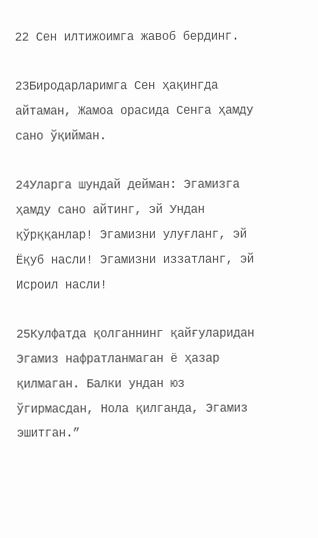22 Сен илтижоимга жавоб бердинг.

23Биродарларимга Сен ҳақингда айтаман, Жамоа орасида Сенга ҳамду сано ўқийман.

24Уларга шундай дейман: Эгамизга ҳамду сано айтинг, эй Ундан қўрққанлар! Эгамизни улуғланг, эй Ёқуб насли! Эгамизни иззатланг, эй Исроил насли!

25Кулфатда қолганнинг қайғуларидан Эгамиз нафратланмаган ё ҳазар қилмаган. Балки ундан юз ўгирмасдан, Нола қилганда, Эгамиз эшитган.”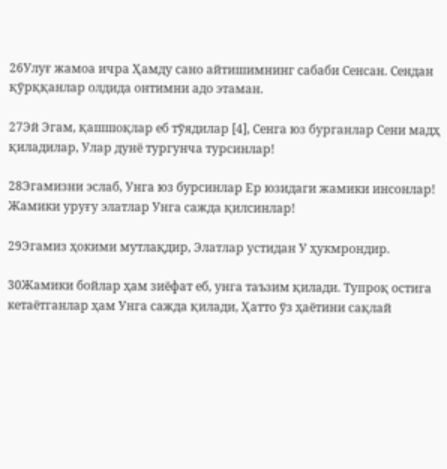26Улуғ жамоа ичра Ҳамду сано айтишимнинг сабаби Сенсан. Сендан қўрққанлар олдида онтимни адо этаман.

27Эй Эгам, қашшоқлар еб тўядилар [4], Сенга юз бурганлар Сени мадҳ қиладилар, Улар дунё тургунча турсинлар!

28Эгамизни эслаб, Унга юз бурсинлар Ер юзидаги жамики инсонлар! Жамики уруғу элатлар Унга сажда қилсинлар!

29Эгамиз ҳокими мутлақдир, Элатлар устидан У ҳукмрондир.

30Жамики бойлар ҳам зиёфат еб, унга таъзим қилади. Тупроқ остига кетаётганлар ҳам Унга сажда қилади, Ҳатто ўз ҳаётини сақлай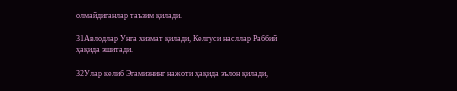олмайдиганлар таъзим қилади.

31Авлодлар Унга хизмат қилади, Келгуси насллар Раббий ҳақида эшитади.

32Улар келиб Эгамизнинг нажоти ҳақида эълон қилади,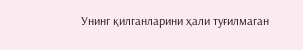Унинг қилганларини ҳали туғилмаган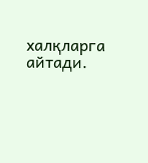халқларга айтади.